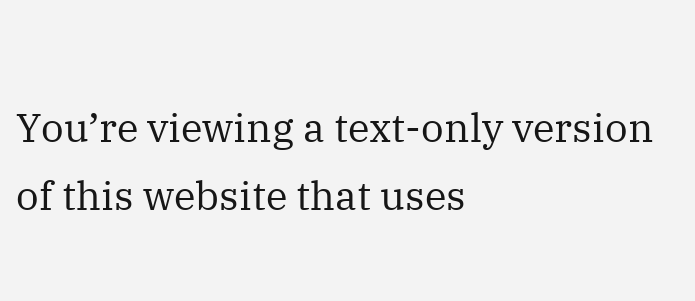You’re viewing a text-only version of this website that uses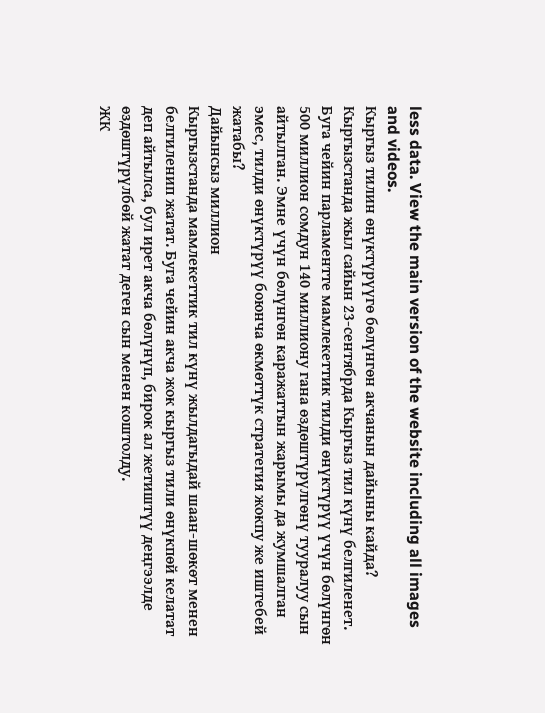less data. View the main version of the website including all images and videos.
Кыргыз тилин өнүктүрүүгө бөлүнгөн акчанын дайыны кайда?
Кыргызстанда жыл сайын 23-сентябрда Кыргыз тил күнү белгиленет. Буга чейин парламентте мамлекеттик тилди өнүктүрүү үчүн бөлүнгөн 500 миллион сомдун 140 миллиону гана өздөштүрүлгөнү тууралуу сын айтылган. Эмне үчүн бөлүнгөн каражаттын жарымы да жумшалган эмес, тилди өнүктүрүү боюнча өкмөттүк стратегия жокпу же иштебей жатабы?
Дайынсыз миллион
Кыргызстанда мамлекеттик тил күнү жылдагыдай шаан-шөкөт менен белгиленип жатат. Буга чейин акча жок кыргыз тили өнүкпөй келатат деп айтылса, бул ирет акча бөлүнүп, бирок ал жетиштүү деңгээлде өздөштүрүлбөй жатат деген сын менен коштолду.
ЖК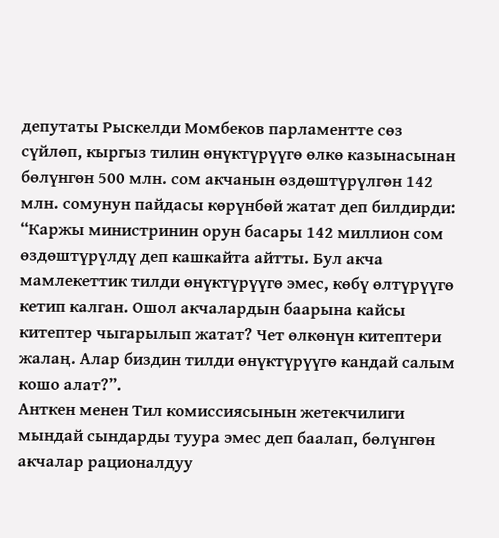депутаты Рыскелди Момбеков парламентте сөз сүйлөп, кыргыз тилин өнүктүрүүгө өлкө казынасынан бөлүнгөн 500 млн. сом акчанын өздөштүрүлгөн 142 млн. сомунун пайдасы көрүнбөй жатат деп билдирди:
“Каржы министринин орун басары 142 миллион сом өздөштүрүлдү деп кашкайта айтты. Бул акча мамлекеттик тилди өнүктүрүүгө эмес, көбү өлтүрүүгө кетип калган. Ошол акчалардын баарына кайсы китептер чыгарылып жатат? Чет өлкөнүн китептери жалаң. Алар биздин тилди өнүктүрүүгө кандай салым кошо алат?”.
Анткен менен Тил комиссиясынын жетекчилиги мындай сындарды туура эмес деп баалап, бөлүнгөн акчалар рационалдуу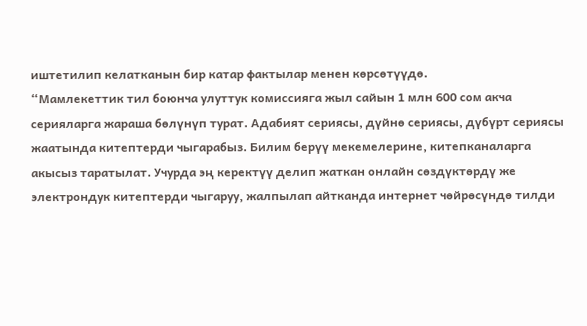иштетилип келатканын бир катар фактылар менен көрсөтүүдө.
“Мамлекеттик тил боюнча улуттук комиссияга жыл сайын 1 млн 600 сом акча серияларга жараша бөлүнүп турат. Адабият сериясы, дүйнө сериясы, дүбүрт сериясы жаатында китептерди чыгарабыз. Билим берүү мекемелерине, китепканаларга акысыз таратылат. Учурда эң керектүү делип жаткан онлайн сөздүктөрдү же электрондук китептерди чыгаруу, жалпылап айтканда интернет чөйрөсүндө тилди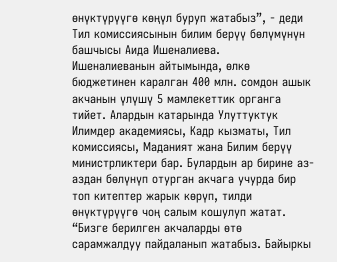өнүктүрүүгө көңүл буруп жатабыз”, - деди Тил комиссиясынын билим берүү бөлүмүнүн башчысы Аида Ишеналиева.
Ишеналиеванын айтымында, өлкө бюджетинен каралган 400 млн. сомдон ашык акчанын үлүшү 5 мамлекеттик органга тийет. Алардын катарында Улуттуктук Илимдер академиясы, Кадр кызматы, Тил комиссиясы, Маданият жана Билим берүү министрликтери бар. Булардын ар бирине аз-аздан бөлүнүп отурган акчага учурда бир топ китептер жарык көрүп, тилди өнүктүрүүгө чоң салым кошулуп жатат.
“Бизге берилген акчаларды өтө сарамжалдуу пайдаланып жатабыз. Байыркы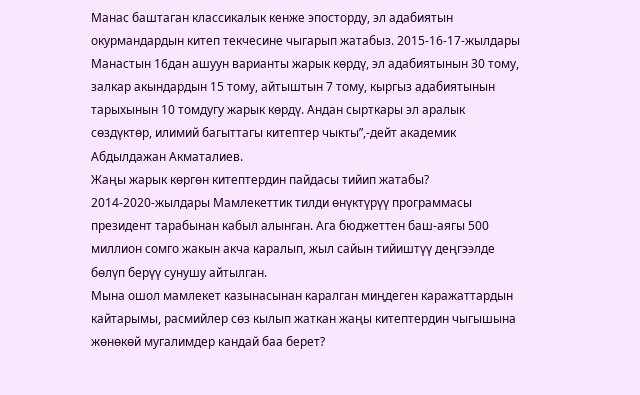Манас баштаган классикалык кенже эпосторду, эл адабиятын окурмандардын китеп текчесине чыгарып жатабыз. 2015-16-17-жылдары Манастын 16дан ашуун варианты жарык көрдү, эл адабиятынын 30 тому, залкар акындардын 15 тому, айтыштын 7 тому, кыргыз адабиятынын тарыхынын 10 томдугу жарык көрдү. Андан сырткары эл аралык сөздүктөр, илимий багыттагы китептер чыкты”,-дейт академик Абдылдажан Акматалиев.
Жаңы жарык көргөн китептердин пайдасы тийип жатабы?
2014-2020-жылдары Мамлекеттик тилди өнүктүрүү программасы президент тарабынан кабыл алынган. Ага бюджеттен баш-аягы 500 миллион сомго жакын акча каралып, жыл сайын тийиштүү деңгээлде бөлүп берүү сунушу айтылган.
Мына ошол мамлекет казынасынан каралган миңдеген каражаттардын кайтарымы, расмийлер сөз кылып жаткан жаңы китептердин чыгышына жөнөкөй мугалимдер кандай баа берет?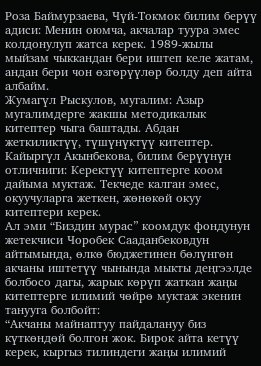Роза Баймурзаева, Чүй-Токмок билим берүү адиси: Менин оюмча, акчалар туура эмес колдонулуп жатса керек. 1989-жылы мыйзам чыккандан бери иштеп келе жатам, андан бери чон өзгөрүүлөр болду деп айта албайм.
Жумагүл Рыскулов, мугалим: Азыр мугалимдерге жакшы методикалык китептер чыга баштады. Абдан жеткиликтүү, түшүнүктүү китептер.
Кайыргүл Акынбекова, билим берүүнүн отличниги: Керектүү китептерге коом дайыма муктаж. Текчеде калган эмес, окуучуларга жеткен, жөнөкөй окуу китептери керек.
Ал эми “Биздин мурас” коомдук фондунун жетекчиси Чоробек Сааданбековдун айтымында, өлкө бюджетинен бөлүнгөн акчаны иштетүү чынында мыкты деңгээлде болбосо дагы, жарык көрүп жаткан жаңы китептерге илимий чөйрө муктаж экенин танууга болбойт:
“Акчаны майнаптуу пайдалануу биз күткөндөй болгон жок. Бирок айта кетүү керек, кыргыз тилиндеги жаңы илимий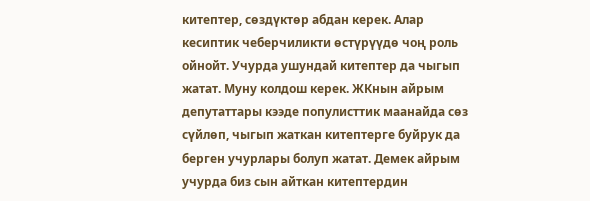китептер, сөздүктөр абдан керек. Алар кесиптик чеберчиликти өстүрүүдө чоң роль ойнойт. Учурда ушундай китептер да чыгып жатат. Муну колдош керек. ЖКнын айрым депутаттары кээде популисттик маанайда сөз сүйлөп, чыгып жаткан китептерге буйрук да берген учурлары болуп жатат. Демек айрым учурда биз сын айткан китептердин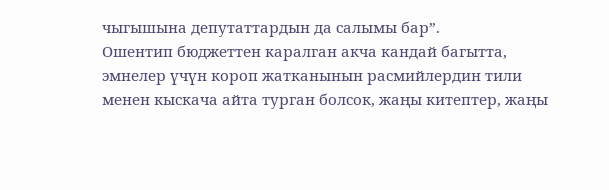чыгышына депутаттардын да салымы бар”.
Ошентип бюджеттен каралган акча кандай багытта, эмнелер үчүн короп жатканынын расмийлердин тили менен кыскача айта турган болсок, жаңы китептер, жаңы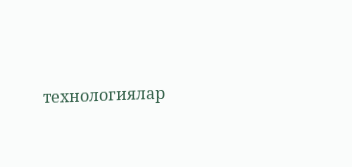технологиялар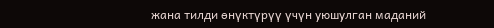жана тилди өнүктүрүү үчүн уюшулган маданий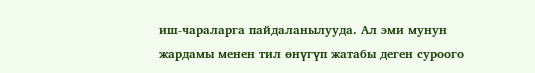иш-чараларга пайдаланылууда. Ал эми мунун жардамы менен тил өнүгүп жатабы деген суроого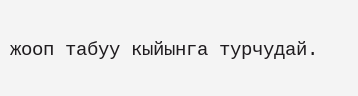жооп табуу кыйынга турчудай.